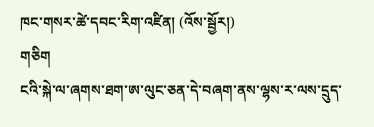ཁང་གསར་ཚེ་དབང་རིག་འཛིན། (འོས་སྦྱོར།)
གཅིག
ངའི་སྐེ་ལ་ཞགས་ཐག་ཨ་ལུང་ཅན་དེ་བཞག་ནས་ལྷས་ར་ལས་དྲུད་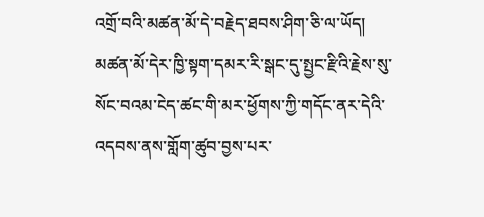འགྲོ་བའི་མཚན་མོ་དེ་བརྗེད་ཐབས་ཤིག་ཅི་ལ་ཡོད། མཚན་མོ་དེར་ཁྱི་སྟག་དམར་རི་སྒང་དུ་སྤྱང་རྫིའི་རྗེས་སུ་སོང་བའམ་ངེད་ཚང་གི་མར་ཕྱོགས་ཀྱི་གདོང་ནར་དེའི་འདབས་ནས་གློག་ཚུབ་བྱས་པར་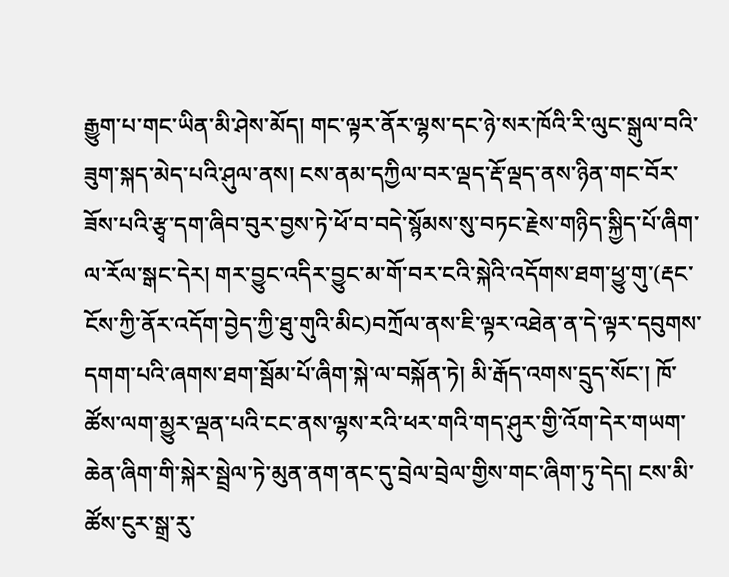རྒྱུག་པ་གང་ཡིན་མི་ཤེས་མོད། གང་ལྟར་ནོར་ལྷས་དང་ཉེ་སར་ཁོའི་རི་ལུང་སྒུལ་བའི་ཟུག་སྐད་མེད་པའི་ཤུལ་ནས། ངས་ནམ་དཀྱིལ་བར་ལྡད་རྡོ་ལྡད་ནས་ཉིན་གང་བོར་ཟོས་པའི་རྩྭ་དག་ཞིབ་བུར་བྱས་ཏེ་ཕོ་བ་བདེ་སྙོམས་སུ་བཏང་རྗེས་གཉིད་སྐྱིད་པོ་ཞིག་ལ་རོལ་སྒང་དེར། གར་བྱུང་འདིར་བྱུང་མ་གོ་བར་ངའི་སྐེའི་འདོགས་ཐག་ཕྱུ་གུ་(རྡང་ངོས་ཀྱི་ནོར་འདོག་བྱེད་ཀྱི་ཐུ་གུའི་མིང)བཀྲོལ་ནས་ཇི་ལྟར་འཐེན་ན་དེ་ལྟར་དབུགས་དགག་པའི་ཞགས་ཐག་སྦོམ་པོ་ཞིག་སྐེ་ལ་བསྐོན་ཏེ། མི་རྒོད་འགས་དྲུད་སོང་། ཁོ་ཚོས་ལག་མྱུར་ལྡན་པའི་ངང་ནས་ལྷས་རའི་ཕར་གའི་གད་ཤུར་གྱི་འོག་དེར་གཡག་ཆེན་ཞིག་གི་སྐེར་སྦྲེལ་ཏེ་མུན་ནག་ནང་དུ་བྲེལ་བྲེལ་གྱིས་གང་ཞིག་ཏུ་དེད། ངས་མི་ཚོས་ངུར་སྒྲ་རུ་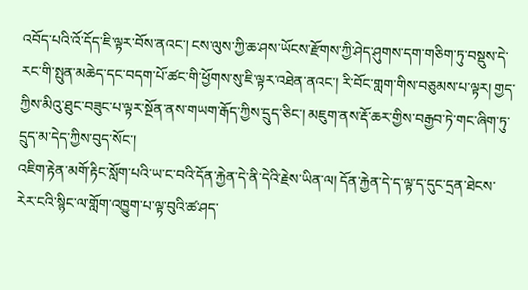འབོད་པའི་འོ་དོད་ཇི་ལྟར་བོས་ནའང་། ངས་ལུས་ཀྱི་ཆ་ཤས་ཡོངས་རྫོགས་ཀྱི་ཤེད་ཤུགས་དག་གཅིག་ཏུ་བསྡུས་དེ་རང་གི་སྤུན་མཆེད་དང་བདག་པོ་ཚང་གི་ཕྱོགས་སུ་ཇི་ལྟར་འཐེན་ནའང་། རི་བོང་གླག་གིས་བཅུམས་པ་ལྟར། གྱད་ཀྱིས་མིའུ་ཐུང་བཟུང་པ་ལྟར་སྔོན་ནས་གཡག་རྒོད་ཀྱིས་དྲུད་ཅིང་། མཇུག་ནས་རྡོ་ཆར་གྱིས་བརྒྱབ་ཏེ་གང་ཞིག་ཏུ་དྲུད་མ་དེད་ཀྱིས་བུད་སོང་།
འཇིག་རྟེན་མགོ་རྟིང་སློག་པའི་ཡ་ང་བའི་དོན་རྐྱེན་དེ་ནི་དེའི་རྗེས་ཡིན་ལ། དོན་རྐྱེན་དེ་ད་ལྟ་ད་དུང་དྲན་ཐེངས་རེར་ངའི་སྙིང་ལ་གློག་འཁྱུག་པ་ལྟ་བུའི་ཚ་ཤད་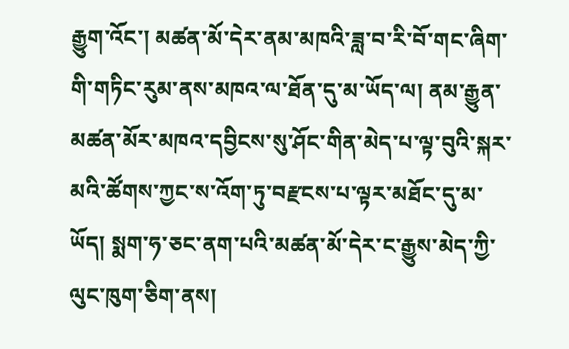རྒྱུག་འོང་། མཚན་མོ་དེར་ནམ་མཁའི་ཟླ་བ་རི་བོ་གང་ཞིག་གི་གཏིང་རུམ་ནས་མཁའ་ལ་ཐོན་དུ་མ་ཡོད་ལ། ནམ་རྒྱུན་མཚན་མོར་མཁའ་དབྱིངས་སུ་ཤོང་གིན་མེད་པ་ལྟ་བུའི་སྐར་མའི་ཚོགས་ཀྱང་ས་འོག་ཏུ་བརྫངས་པ་ལྟར་མཐོང་དུ་མ་ཡོད། སྨག་ཧ་ཅང་ནག་པའི་མཚན་མོ་དེར་ང་རྒྱུས་མེད་ཀྱི་ལུང་ཁུག་ཅིག་ནས།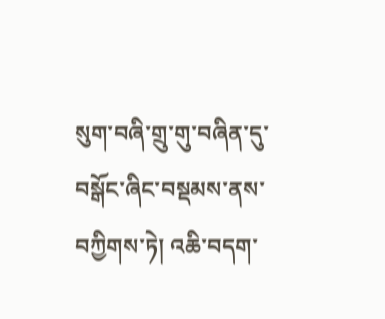སུག་བཞི་གྲུ་གུ་བཞིན་དུ་བསྒོང་ཞིང་བསྡམས་ནས་བཀྱིགས་ཏེ། འཆི་བདག་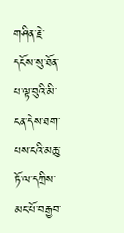གཤིན་རྗེ་དངོས་སུ་ཐོན་པ་ལྟ་བུའི་མི་ངན་དེས་ཐག་པས་ངའི་མཆུ་ཏོ་ལ་དཀྲིས་མང་པོ་བརྒྱབ་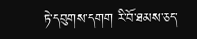ཏེ་དབུགས་དགག རི་བོ་ཐམས་ཅད་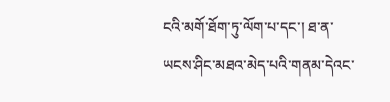ངའི་མགོ་ཐོག་ཏུ་ལོག་པ་དང་། ཐ་ན་ཡངས་ཤིང་མཐའ་མེད་པའི་གནམ་དེའང་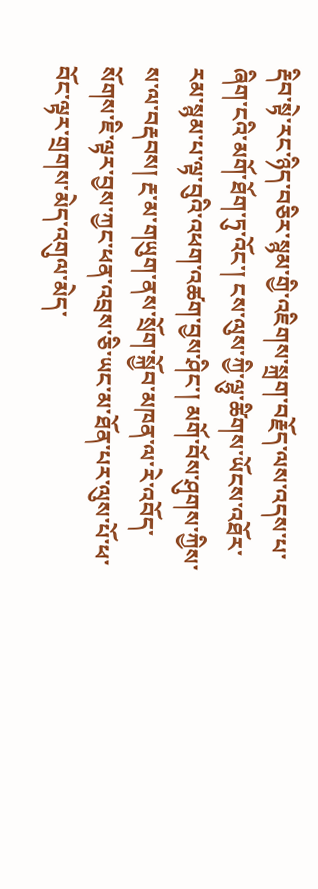རྡིབ་སྟེ་རང་ཉིད་བཅིར་སྙམ་གྱི་འཇིགས་སྐྲག་བརྗོད་ལས་འདས་པ་ཞིག་ངའི་མགོ་ཐོག་ཏུ་འོང་། ངས་ལུས་ཀྱི་ལྷུ་ཚིགས་ཡོངས་འཐོར་རམ་སྙམ་པ་ལྟ་བུའི་འཕག་འཚག་བྱས་ཤིང་། མགོ་བོས་ཤུགས་ཀྱིས་ས་ལ་བརྡབས། རྔ་མ་གཡུག་ནས་སྲོག་སྐྱོབ་མཁན་ལ་རེ་འབོད་སོགས་ཇི་ལྟར་བྱས་ཀྱང་ཕན་འབྲས་ཅི་ཡང་མ་ཐོན་པར་ལུས་པོ་ཕ་བོང་ལྟར་གྲགས་མེད་འགུལ་མེད་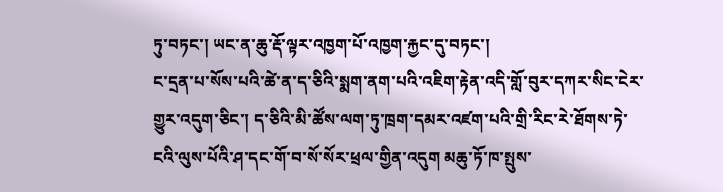ཏུ་བཏང་། ཡང་ན་ཆུ་རྡོ་ལྟར་འཁྱག་པོ་འཁྱག་རྐྱང་དུ་བཏང་།
ང་དྲན་པ་སོས་པའི་ཚེ་ན་ད་ཅིའི་སྨག་ནག་པའི་འཇིག་རྟེན་འདི་གློ་བུར་དཀར་སིང་ངེར་གྱུར་འདུག་ཅིང་། ད་ཅིའི་མི་ཚོས་ལག་ཏུ་ཁྲག་དམར་འཛག་པའི་གྲི་རིང་རེ་ཐོགས་ཏེ་ངའི་ལུས་པོའི་ཤ་དང་གོ་བ་སོ་སོར་ཕྲལ་གྱིན་འདུག མཆུ་ཏོ་ཁ་སྤུས་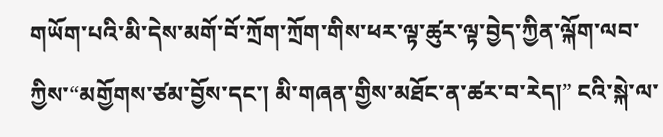གཡོག་པའི་མི་དེས་མགོ་བོ་ཀྲོག་ཀྲོག་གིས་ཕར་ལྟ་ཚུར་ལྟ་བྱེད་ཀྱིན་ལྐོག་ལབ་ཀྱིས་“མགྱོགས་ཙམ་བྱོས་དང་། མི་གཞན་གྱིས་མཐོང་ན་ཚར་བ་རེད།” ངའི་སྐེ་ལ་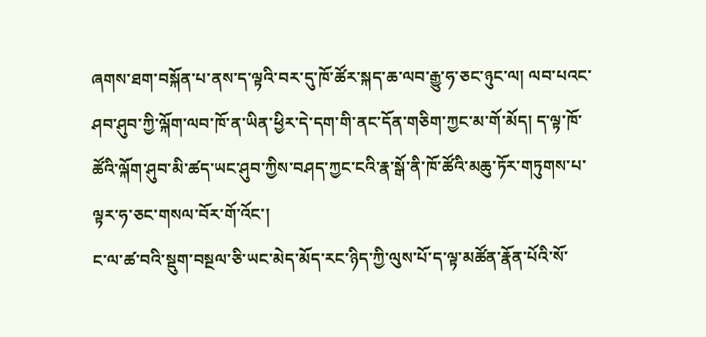ཞགས་ཐག་བསྐོན་པ་ནས་ད་ལྟའི་བར་དུ་ཁོ་ཚོར་སྐད་ཆ་ལབ་རྒྱུ་ཧ་ཅང་ཉུང་ལ། ལབ་པའང་ཤབ་ཤུབ་ཀྱི་ལྐོག་ལབ་ཁོ་ན་ཡིན་ཕྱིར་དེ་དག་གི་ནང་དོན་གཅིག་ཀྱང་མ་གོ་མོད། ད་ལྟ་ཁོ་ཚོའི་ལྐོག་ཤུབ་མི་ཚད་ཡང་ཤུབ་ཀྱིས་བཤད་ཀྱང་ངའི་རྣ་སྒོ་ནི་ཁོ་ཚོའི་མཆུ་ཏོར་གཏུགས་པ་ལྟར་ཧ་ཅང་གསལ་བོར་གོ་འོང་།
ང་ལ་ཚ་བའི་སྡུག་བསྔལ་ཅི་ཡང་མེད་མོད་རང་ཉིད་ཀྱི་ལུས་པོ་ད་ལྟ་མཚོན་རྣོན་པོའི་སོ་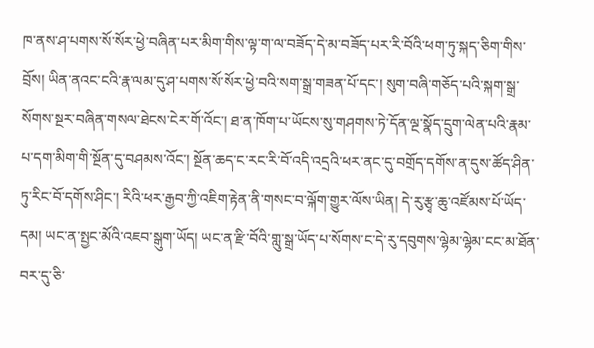ཁ་ནས་ཤ་པགས་སོ་སོར་ཕྱེ་བཞིན་པར་མིག་གིས་ལྟ་ག་ལ་བཟོད་དེ་མ་བཟོད་པར་རི་བོའི་ཕག་ཏུ་སྐད་ཅིག་གིས་བྲོས། ཡིན་ནའང་ངའི་རྣ་ལམ་དུ་ཤ་པགས་སོ་སོར་ཕྱེ་བའི་སག་སྒྲ་གཟན་པོ་དང་། སུག་བཞི་གཅོད་པའི་སྐག་སྒྲ་སོགས་སྔར་བཞིན་གསལ་ཐེངས་ངེར་གོ་འོང་། ཐ་ན་ཁོག་པ་ཡོངས་སུ་གཤགས་ཏེ་དོན་ལྔ་སྣོད་དྲུག་ལེན་པའི་རྣམ་པ་དག་མིག་གི་སྔོན་དུ་བཤམས་འོང་། སྔོན་ཆད་ང་རང་རི་བོ་འདི་འདྲའི་ཕར་ནང་དུ་བགྲོད་དགོས་ན་དུས་ཚོད་ཤིན་ཏུ་རིང་བོ་དགོས་ཤིང་། རིའི་ཕར་རྒྱབ་ཀྱི་འཇིག་རྟེན་ནི་གསང་བ་ལྐོག་གྱུར་ལོས་ཡིན། དེ་རུ་རྩྭ་ཆུ་འཛོམས་པོ་ཡོད་དམ། ཡང་ན་སྤྱང་མོའི་འཇབ་སྒུག་ཡོད། ཡང་ན་རྫི་བོའི་གླུ་སྒྲ་ཡོད་པ་སོགས་ང་དེ་རུ་དབུགས་ལྷེམ་ལྷེམ་ངང་མ་ཐོན་བར་དུ་ཅི་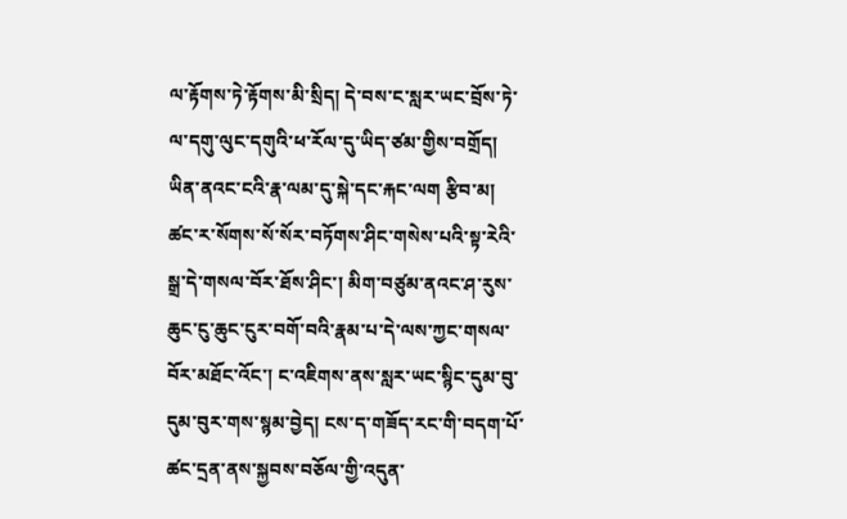ལ་རྟོགས་ཏེ་རྟོགས་མི་སྲིད། དེ་བས་ང་སླར་ཡང་བྲོས་ཏེ་ལ་དགུ་ལུང་དགུའི་ཕ་རོལ་དུ་ཡིད་ཙམ་གྱིས་བགྲོད། ཡིན་ནའང་ངའི་རྣ་ལམ་དུ་སྐེ་དང་རྐང་ལག རྩིབ་མ། ཚང་ར་སོགས་སོ་སོར་བཏོགས་ཤིང་གསེས་པའི་སྟ་རེའི་སྒྲ་དེ་གསལ་བོར་ཐོས་ཤིང་། མིག་བཙུམ་ནའང་ཤ་རུས་ཆུང་ངུ་ཆུང་ངུར་བགོ་བའི་རྣམ་པ་དེ་ལས་ཀྱང་གསལ་བོར་མཐོང་འོང་། ང་འཇིགས་ནས་སླར་ཡང་སྙིང་དུམ་བུ་དུམ་བུར་གས་སྙམ་བྱེད། ངས་ད་གཟོད་རང་གི་བདག་པོ་ཚང་དྲན་ནས་སྐྱབས་བཅོལ་གྱི་འདུན་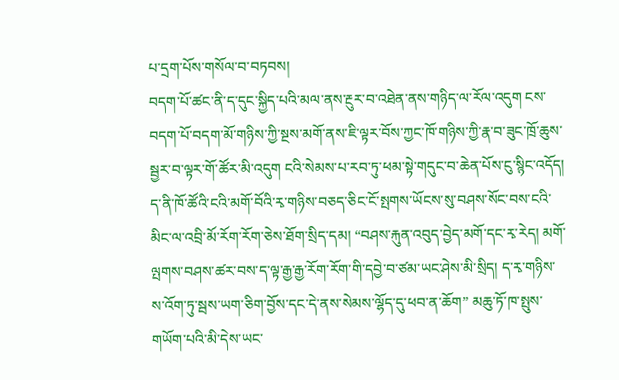པ་དྲག་པོས་གསོལ་བ་བཏབས།
བདག་པོ་ཚང་ནི་ད་དུང་སྐྱིད་པའི་མལ་ནས་རྔུར་བ་འཐེན་ནས་གཉིད་ལ་རོལ་འདུག ངས་བདག་པོ་བདག་མོ་གཉིས་ཀྱི་སྔས་མགོ་ནས་ཇི་ལྟར་བོས་ཀྱང་ཁོ་གཉིས་ཀྱི་རྣ་བ་ཟུང་ཁྲོ་ཆུས་སྦྱར་བ་ལྟར་གོ་ཚོར་མི་འདུག ངའི་སེམས་པ་རབ་ཏུ་ཕམ་སྟེ་གདུང་བ་ཆེན་པོས་ངུ་སྙིང་འདོད། ད་ནི་ཁོ་ཚོའི་ངའི་མགོ་བོའི་རྭ་གཉིས་བཅད་ཅིང་ངོ་སྤགས་ཡོངས་སུ་བཤས་སོང་བས་ངའི་མིང་ལ་འབྲི་མོ་རོག་རོག་ཅེས་ཐོག་སྲིད་དམ། “བཤས་རྐུན་འབུད་བྱེད་མགོ་དང་རྭ་རེད། མགོ་ལྤགས་བཤས་ཚར་བས་ད་ལྟ་རྒྱ་རྒྱ་རོག་རོག་གི་དབྱེ་བ་ཙམ་ཡང་ཤེས་མི་སྲིད། ད་རྭ་གཉིས་ས་འོག་ཏུ་སྦས་ཡག་ཅིག་བྱོས་དང་དེ་ནས་སེམས་ལྷོད་དུ་ཕབ་ན་ཆོག” མཆུ་ཏོ་ཁ་སྤུས་གཡོག་པའི་མི་དེས་ཡང་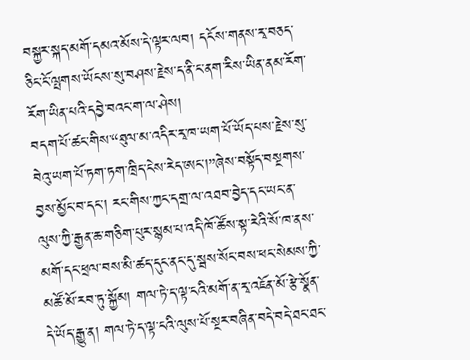བསྐྱར་སྐད་མགོ་དམའ་མོས་དེ་ལྟར་ལབ། དངོས་གནས་རྭ་བཅད་ཅིང་ངོ་ལྤགས་ཡོངས་སུ་བཤས་རྗེས་ད་ནི་ང་ནག་རིས་ཡིན་ནམ་རོག་རོག་ཡིན་པའི་དབྱེ་བའང་ག་ལ་ཤེས།
བདག་པོ་ཚང་གིས་“ཐུལ་མ་འདིར་རྭ་ཁ་ཡག་པོ་ཡོད་པས་རྗེས་སུ་བེའུ་ཡག་པོ་ཏག་ཏག་ཁྲིད་ངེས་རེད་ཨང་།”ཞེས་བསྟོད་བསྔགས་བྱས་མྱོང་བ་དང་། རང་གིས་ཀྱང་དགྲ་ལ་འཐབ་བྱེད་དང་ཡང་ན་ལུས་ཀྱི་རྒྱན་ཆ་གཅིག་པུར་སྙམ་པ་འདི་ཁོ་ཚོས་སྟ་རེའི་སོ་ཁ་ནས་མགོ་དང་ཕྲལ་བས་མི་ཚད་དུང་ནང་དུ་སྦས་སོང་བས་ཕང་སེམས་ཀྱི་མཚོ་མོ་རབ་ཏུ་སྐྱོམ། གལ་ཏེ་ད་ལྟ་ངའི་མགོ་ན་རྭ་འཇོན་མོ་རྩེ་སྣོན་དེ་ཡོད་རྒྱུ་ན། གལ་ཏེ་ད་ལྟ་ངའི་ལུས་པོ་སྔར་བཞིན་བདེ་བདེ་ཐང་ཐང་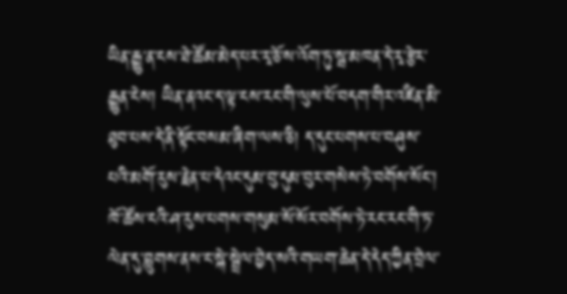ཡིན་རྒྱུ་ན་ངས་ཐེ་ཚོམ་མེད་པར་རྭ་ཅོ་ས་འོག་ཏུ་སྦ་མཁན་དེ་རྭ་རྩེར་རྒྱུན་ངེས། ཡིན་ནའང་ད་ལྟ་ངས་རང་གི་ལུས་པོ་བདག་གིར་འཛིན་མི་ཐུབ་པས་དེ་ནི་སྟོང་བསམ་ཞིག་ལས་ཅི། ད་དུང་པགས་པ་བཤུས་པའི་མགོ་རུས་རྗེན་པ་དེའང་དུམ་བུ་དུམ་བུར་གསེས་ཏེ་བགོས་སོང་། ཁོ་ཚོས་ངའི་ཤ་རུས་པགས་གསུམ་སོ་སོར་བགོས་ཏེ་རང་རང་གི་ཏ་ལེན་དུ་བླུགས་ནས་ང་སྐེ་སྦྲེལ་བྱེད་སའི་གཡག་ཆེན་དེ་དེད་ཀྱིན་བྲེལ་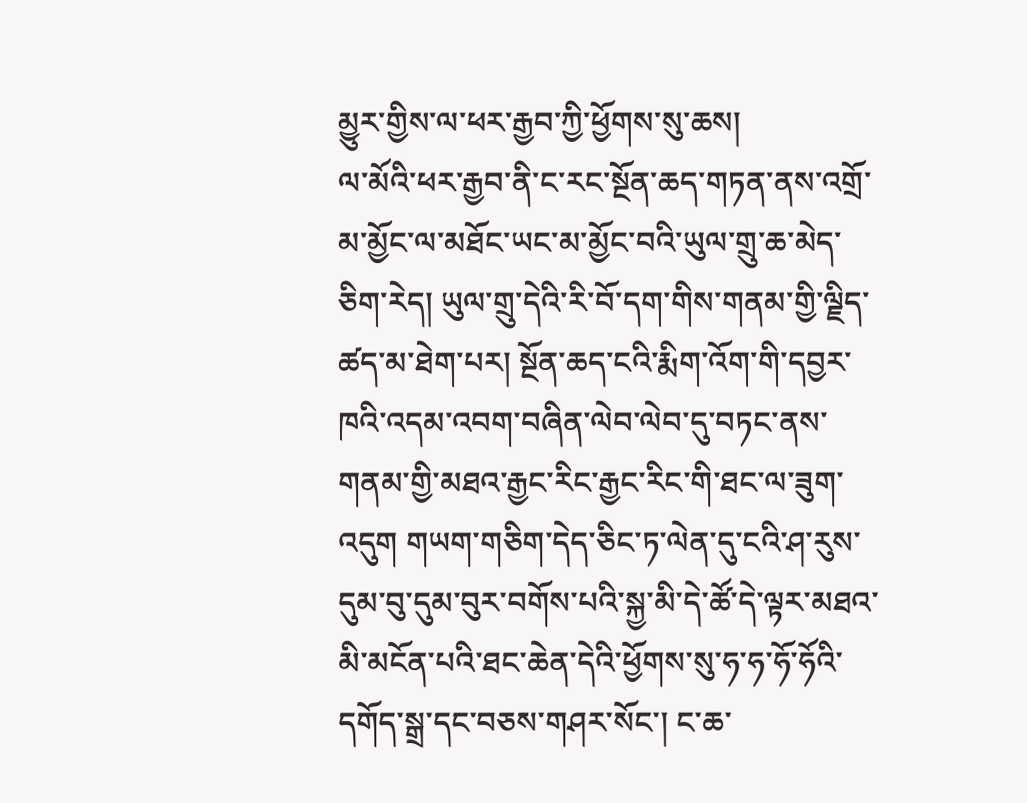མྱུར་གྱིས་ལ་ཕར་རྒྱབ་ཀྱི་ཕྱོགས་སུ་ཆས།
ལ་མོའི་ཕར་རྒྱབ་ནི་ང་རང་སྔོན་ཆད་གཏན་ནས་འགྲོ་མ་མྱོང་ལ་མཐོང་ཡང་མ་མྱོང་བའི་ཡུལ་གྲུ་ཆ་མེད་ཅིག་རེད། ཡུལ་གྲུ་དེའི་རི་བོ་དག་གིས་གནམ་གྱི་ལྗིད་ཚད་མ་ཐེག་པར། སྔོན་ཆད་ངའི་རྨིག་འོག་གི་དབྱར་ཁའི་འདམ་འབག་བཞིན་ལེབ་ལེབ་དུ་བཏང་ནས་གནམ་གྱི་མཐའ་རྒྱང་རིང་རྒྱང་རིང་གི་ཐང་ལ་ཟུག་འདུག གཡག་གཅིག་དེད་ཅིང་ཏ་ལེན་དུ་ངའི་ཤ་རུས་དུམ་བུ་དུམ་བུར་བགོས་པའི་སྐྱ་མི་དེ་ཚོ་དེ་ལྟར་མཐའ་མི་མངོན་པའི་ཐང་ཆེན་དེའི་ཕྱོགས་སུ་ཧ་ཧ་ཧོ་ཧོའི་དགོད་སྒྲ་དང་བཅས་གཤར་སོང་། ང་ཆ་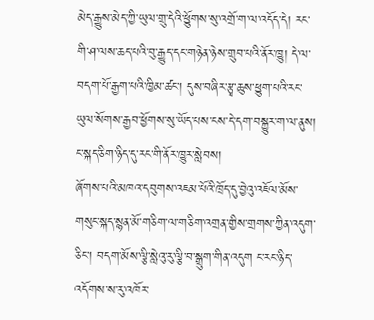མེད་རྒྱུས་མེད་ཀྱི་ཡུལ་གྲུ་དེའི་ཕྱོུགས་སུ་འགྲོ་ག་ལ་འདོད་དེ། རང་གི་ཤ་ལས་ཆད་པའི་བུ་རྒྱུད་དང་གཉེན་ཉེས་གྲུབ་པའི་ནོར་ཁྱུ། དེ་ལ་བདག་པོ་རྒྱག་པའི་ཁྱིམ་ཚང་། དུས་བཞིར་རྩྭ་ཆུས་ཕྱུག་པའི་རང་ཡུལ་སོགས་རྒྱབ་ཕྱོགས་སུ་ཡོད་པས་ངས་དེ་དག་བསྐྱུར་ག་ལ་ནུས། ང་སྐད་ཅིག་ཉིད་དུ་རང་གི་ནོར་ཁྱུར་སླེབས།
ཞོགས་པའི་མཁའ་དབུགས་འཇམ་པོའི་ཁྲོད་དུ་བྱེའུ་འཇོལ་མོས་གསུང་སྐད་སྙན་མོ་གཅིག་ལ་གཅིག་འགྲན་གྱིས་གྲགས་ཀྱིན་འདུག་ཅིང་། བདག་མོས་ལྕི་སླེའུ་རུ་ལྕི་བ་སྒྲུག་གིན་འདུག ང་རང་ཉིད་འདོགས་ས་རུ་འཁོར་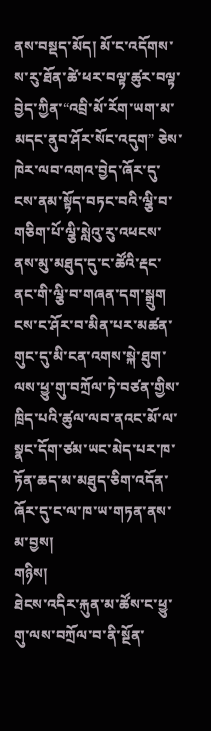ནས་བསྡད་མོད། མོ་ང་འདོགས་ས་རུ་ཐོན་ཚེ་ཕར་བལྟ་ཚུར་བལྟ་བྱེད་ཀྱིན་“འབྲི་མོ་རོག་ཡག་མ་མདང་ནུབ་ཤོར་སོང་འདུག” ཅེས་ཁེར་ལབ་འགའ་བྱེད་ཞོར་དུ་ངས་ནམ་སྟོད་བཏང་བའི་ལྕི་བ་གཅིག་པོ་ལྕི་སླེའུ་རུ་འཕངས་ནས་མུ་མཐུད་དུ་ང་ཚོའི་རྡང་ནང་གི་ལྕི་བ་གཞན་དག་སྒྲུག ངས་ང་ཤོར་བ་མིན་པར་མཚན་གུང་དུ་མི་ངན་འགས་སྐེ་ཐུག་ལས་ཕྱུ་གུ་བཀྲོལ་ཏེ་བཙན་གྱིས་ཁྲིད་པའི་ཚུལ་ལབ་ནའང་མོ་ལ་སྣང་དོག་ཙམ་ཡང་མེད་པར་ཁ་ཏོན་ཆད་མ་མཐུད་ཅིག་འདོན་ཞོར་དུ་ང་ལ་ཁ་ཡ་གཏན་ནས་མ་བྱས།
གཉིས།
ཐེངས་འདིར་རྐུན་མ་ཚོས་ང་ཕྱུ་གུ་ལས་བཀྲོལ་བ་ནི་སྔོན་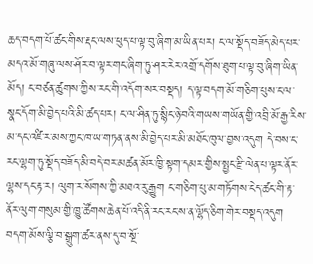ཆད་བདག་པོ་ཚང་གིས་རྡང་ལས་ཕུད་པ་ལྟ་བུ་ཞིག་མ་ཡིན་པར། ང་ལ་སྡོད་བཟོད་མེད་པར་མདའ་མོ་གཞུ་ལས་ཤོར་བ་ལྟར་གང་ཞིག་ཏུ་ཤར་རེར་འགྲོ་དགོས་ཐུག་པ་ལྟ་བུ་ཞིག་ཡིན་མོད། ང་བཙན་ཚུགས་ཀྱིས་རང་གི་འདོག་སར་བསྡད། ད་ལྟ་བདག་མོ་གཅིག་པུས་ང་ལ་སྣང་དོག་མི་བྱེད་པའི་མི་ཚད་པར། ང་ལ་ཤིན་ཏུ་སྙིང་ཉེ་བའི་གཡས་གཡོན་གྱི་འབྲི་མོ་རྒྱ་རིས་མ་དང་འཛི་ར་མས་ཀྱང་ཁ་ཡ་གཏན་ནས་མི་བྱེད་པར་མི་མཐོང་ཁུལ་བྱས་འདུག དེ་བས་ང་རང་ལྷག་ཏུ་སྡོད་བཟོད་མི་བདེ་བར་མཚན་མོར་ཁྱི་སྟག་དམར་གྱིས་སྤྱང་རྫི་ལེན་པ་ལྟར་ནོར་ལྷས་དང་རྟ་ར། ལུག་ར་སོགས་ཀྱི་མཐའ་རུ་རྒྱུག ང་གཅིག་པུ་མ་གཏོགས་ངེད་ཚང་གི་རྟ་ནོར་ལུག་གསུམ་གྱི་ཁྱུ་ཚོགས་ཆེན་པོ་འདི་ནི་རང་རང་ས་ན་ལྷོད་ཅིག་གེར་བསྡད་འདུག
བདག་མོས་ལྕི་བ་སྒྲུག་ཚར་ནས་དུ་བ་སྔོ་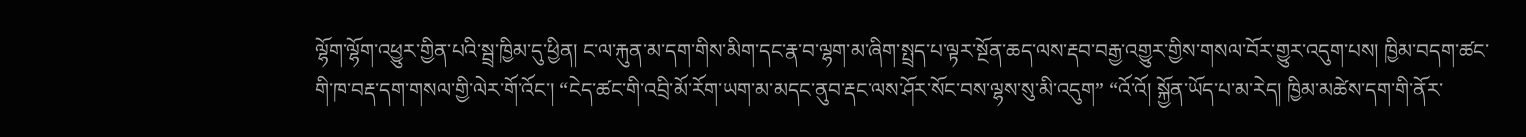ལྷོག་ལྷོག་འཕྱུར་གྱིན་པའི་སྦྲ་ཁྱིམ་དུ་ཕྱིན། ང་ལ་རྐུན་མ་དག་གིས་མིག་དང་རྣ་བ་ལྷག་མ་ཞིག་སྤྲད་པ་ལྟར་སྔོན་ཆད་ལས་རྡབ་བརྒྱ་འགྱུར་གྱིས་གསལ་བོར་གྱུར་འདུག་པས། ཁྱིམ་བདག་ཚང་གི་ཁ་བརྡ་དག་གསལ་གྱི་ལེར་གོ་འོང་། “ངེད་ཚང་གི་འབྲི་མོ་རོག་ཡག་མ་མདང་ནུབ་རྡང་ལས་ཤོར་སོང་བས་ལྷས་སུ་མི་འདུག” “འོ་འོ། སྐྱོན་ཡོད་པ་མ་རེད། ཁྱིམ་མཚེས་དག་གི་ནོར་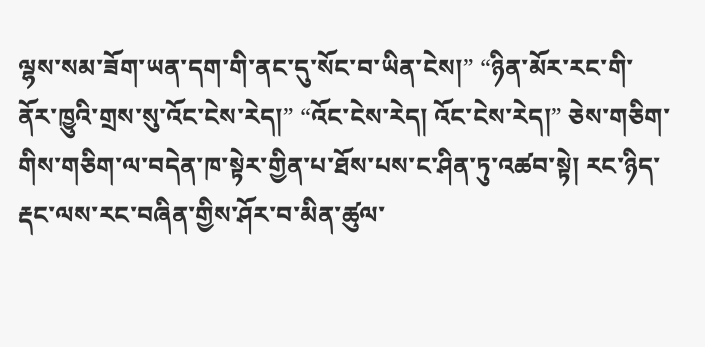ལྷས་སམ་ཟོག་ཡན་དག་གི་ནང་དུ་སོང་བ་ཡིན་ངེས།” “ཉིན་མོར་རང་གི་ནོར་ཁྱུའི་གྲས་སུ་འོང་ངེས་རེད།” “འོང་ངེས་རེད། འོང་ངེས་རེད།” ཅེས་གཅིག་གིས་གཅིག་ལ་བདེན་ཁ་སྟེར་གྱིན་པ་ཐོས་པས་ང་ཤིན་ཏུ་འཚབ་སྟེ། རང་ཉིད་རྡང་ལས་རང་བཞིན་གྱིས་ཤོར་བ་མིན་ཚུལ་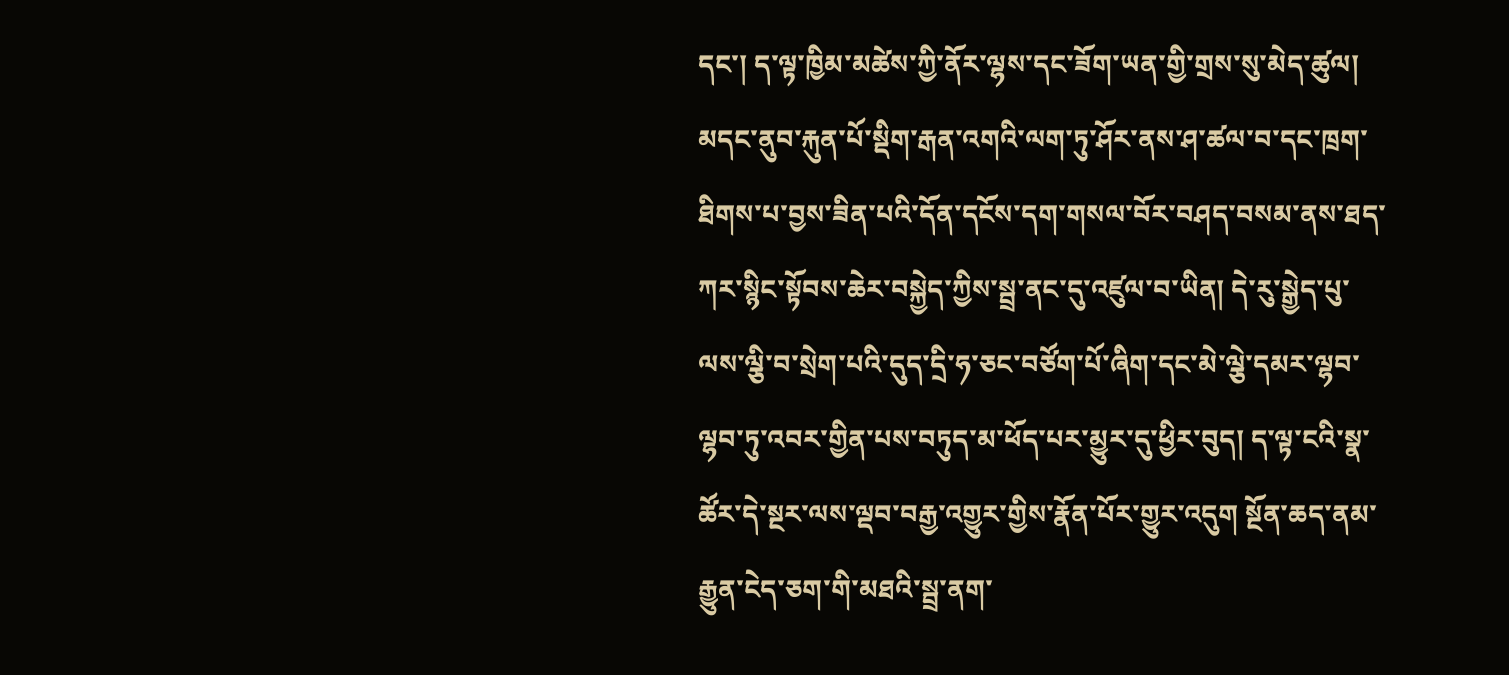དང་། ད་ལྟ་ཁྱིམ་མཚེས་ཀྱི་ནོར་ལྷས་དང་ཟོག་ཡན་གྱི་གྲས་སུ་མེད་ཚུལ། མདང་ནུབ་རྐུན་པོ་སྡིག་རྒན་འགའི་ལག་ཏུ་ཤོར་ནས་ཤ་ཚལ་བ་དང་ཁྲག་ཐིགས་པ་བྱས་ཟིན་པའི་དོན་དངོས་དག་གསལ་བོར་བཤད་བསམ་ནས་ཐད་ཀར་སྙིང་སྟོབས་ཆེར་བསྐྱེད་ཀྱིས་སྦྲ་ནང་དུ་འཛུལ་བ་ཡིན། དེ་རུ་སྒྱེད་པུ་ལས་ལྕི་བ་སྲེག་པའི་དུད་དྲི་ཧ་ཅང་བཙོག་པོ་ཞིག་དང་མེ་ལྕེ་དམར་ལྷབ་ལྷབ་ཏུ་འབར་གྱིན་པས་བཏུད་མ་ཕོད་པར་མྱུར་དུ་ཕྱིར་བུད། ད་ལྟ་ངའི་སྣ་ཚོར་དེ་སྔར་ལས་ལྡབ་བརྒྱ་འགྱུར་གྱིས་རྣོན་པོར་གྱུར་འདུག སྔོན་ཆད་ནམ་རྒྱུན་ངེད་ཅག་གི་མཐའི་སྦྲ་ནག་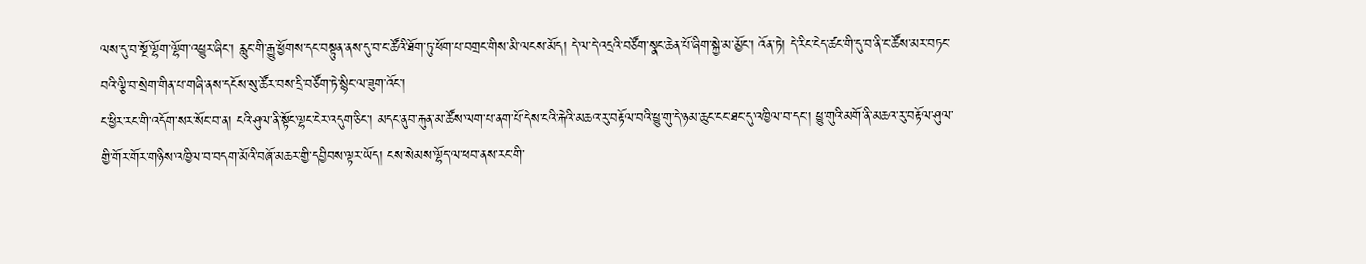ལས་དུ་བ་སྔོ་ལྷོག་ལྷོག་འཕྱུར་ཞིང་། རླུང་གི་རྒྱུ་ཕྱོགས་དང་བསྟུན་ནས་དུ་བ་ང་ཚོའི་ཐོག་ཏུ་ཕོག་པ་བགྲང་གིས་མི་ལངས་མོད། དེ་ལ་དེ་འདྲའི་བཙོག་སྣང་ཆེན་པོ་ཞིག་སྐྱེ་མ་མྱོང་། འོན་ཏེ། དེ་རིང་ངེད་ཚང་གི་དུ་བ་ནི་ང་ཚོས་མར་བཏང་བའི་ལྕི་བ་སྲེག་གིན་པ་གཞི་ནས་དངོས་སུ་ཚོར་བས་དྲི་བཙོག་ཏེ་སྙིང་ལ་ཟུག་འོང་།
ང་ཕྱིར་རང་གི་འདོག་སར་སོང་བ་ན། ངའི་ཤུལ་ནི་སྟོང་ལྷང་ངེར་འདུག་ཅིང་། མདང་ནུབ་རྐུན་མ་ཚོས་ལག་པ་ནག་པོ་དེས་ངའི་རྐེའི་མཆའ་རུ་བརྟོལ་བའི་ཕྱུ་གུ་དེ་ཉམ་ཆུང་ངང་ཐང་དུ་འཁྱིལ་བ་དང་། ཕྱུ་གུའི་མགོ་ནི་མཆའ་རུ་བརྟོལ་ཤུལ་གྱི་གོར་གོར་གཉིས་འཁྱིལ་བ་བདག་མོའི་བཞོ་མཆར་གྱི་དབྱིབས་ལྟར་ཡོད། ངས་སེམས་ལྷོད་ལ་ཕབ་ནས་རང་གི་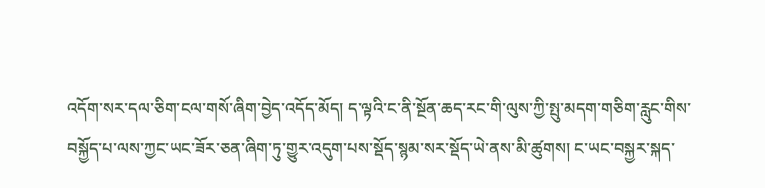འདོག་སར་དལ་ཅིག་ངལ་གསོ་ཞིག་བྱེད་འདོད་མོད། ད་ལྟའི་ང་ནི་སྔོན་ཆད་རང་གི་ལུས་ཀྱི་སྤུ་མདག་གཅིག་རླུང་གིས་བསྐྱོད་པ་ལས་ཀྱང་ཡང་ཟོར་ཅན་ཞིག་ཏུ་གྱུར་འདུག་པས་སྡོད་སྙམ་སར་སྡོད་ཡེ་ནས་མི་ཚུགས། ང་ཡང་བསྐྱར་སྐད་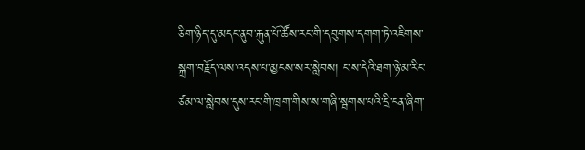ཅིག་ཉིད་དུ་མདང་ནུབ་རྐུན་པོ་ཚོས་རང་གི་དབུགས་དགག་ཏེ་འཇིགས་སྐྲག་བརྗོད་ལས་འདས་པ་མྱངས་སར་སླེབས། ང་ས་དེའི་ཐག་ཉེ་མ་རིང་ཙམ་ལ་སླེབས་དུས་རང་གི་ཁྲག་གིས་ས་གཞི་སྦགས་པའི་དྲི་ངན་ཞིག་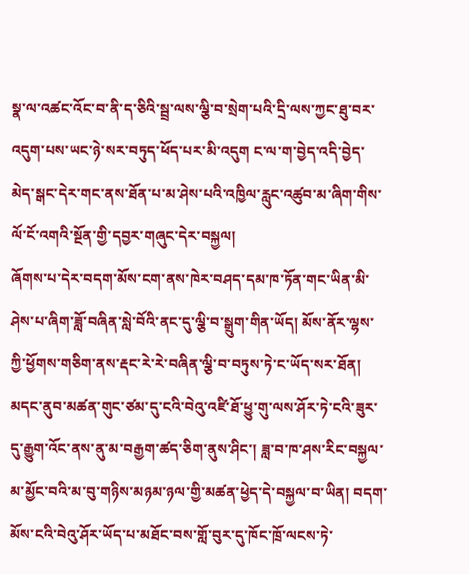སྣ་ལ་འཚང་འོང་བ་ནི་ད་ཅིའི་སྦྲ་ལས་ལྕི་བ་སྲེག་པའི་དྲི་ལས་ཀྱང་ཐུ་བར་འདུག་པས་ཡང་ཉེ་སར་བཏུད་ཕོད་པར་མི་འདུག ང་ལ་ག་བྱེད་འདི་བྱེད་མེད་སྒང་དེར་གང་ནས་ཐོན་པ་མ་ཤེས་པའི་འཁྱིལ་རླུང་འཚུབ་མ་ཞིག་གིས་ལོ་ངོ་འགའི་སྔོན་གྱི་དབྱར་གཞུང་དེར་བསྐྱལ།
ཞོགས་པ་དེར་བདག་མོས་ངག་ནས་ཁེར་བཤད་དམ་ཁ་ཏོན་གང་ཡིན་མི་ཤེས་པ་ཞིག་ཟློ་བཞིན་སླེ་བོའི་ནང་དུ་ལྕི་བ་སྒྲུག་གིན་ཡོད། མོས་ནོར་ལྷས་ཀྱི་ཕྱོགས་གཅིག་ནས་རྡང་རེ་རེ་བཞིན་ལྕི་བ་བཏུས་ཏེ་ང་ཡོད་སར་ཐོན། མདང་ནུབ་མཚན་གུང་ཙམ་དུ་ངའི་བེའུ་འཛི་ཐོ་ཕྱུ་གུ་ལས་ཤོར་ཏེ་ངའི་ཟུར་དུ་རྒྱུག་འོང་ནས་ནུ་མ་བརྒྱག་ཚད་ཅིག་ནུས་ཤིང་། ཟླ་བ་ཁ་ཤས་རིང་བསྐྱལ་མ་མྱོང་བའི་མ་བུ་གཉིས་མཉམ་ཉལ་གྱི་མཚན་ཕྱེད་དེ་བསྐྱལ་བ་ཡིན། བདག་མོས་ངའི་བེའུ་ཤོར་ཡོད་པ་མཐོང་བས་གློ་བུར་དུ་ཁོང་ཁྲོ་ལངས་ཏེ་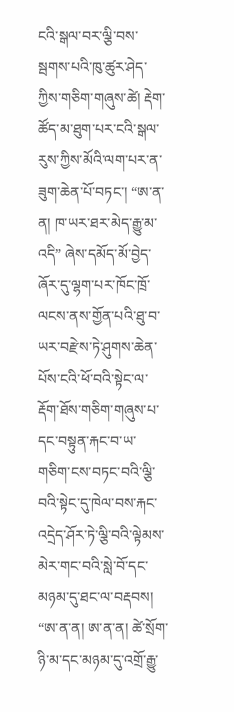ངའི་སྒལ་བར་ལྕི་བས་སྦགས་པའི་ཁུ་ཚུར་ཤེད་ཀྱིས་གཅིག་གཞུས་ཚེ། རྡེག་ཚོད་མ་ཐུག་པར་ངའི་སྒལ་རུས་ཀྱིས་མོའི་ལག་པར་ན་ཟུག་ཆེན་པོ་བཏང་། “ཨ་ན་ན། ཁ་ཡར་ཐར་མེད་རྒྱུ་མ་འདི” ཞེས་དམོད་མོ་བྱེད་ཞོར་དུ་ལྷག་པར་ཁོང་ཁྲོ་ལངས་ནས་གྱོན་པའི་ཐུ་བ་ཡར་བརྫེས་ཏེ་ཤུགས་ཆེན་པོས་ངའི་ཕོ་བའི་སྟེང་ལ་རྡོག་ཐོས་གཅིག་གཞུས་པ་དང་བསྟུན་རྐང་བ་ཡ་གཅིག་ངས་བཏང་བའི་ལྕི་བའི་སྟེང་དུ་ཁེལ་བས་རྐང་འདྲེད་ཤོར་ཏེ་ལྕི་བའི་ལྟེམས་མེར་གང་བའི་སླེ་བོ་དང་མཉམ་དུ་ཐང་ལ་བརྡབས། “ཨ་ན་ན། ཨ་ན་ན། ཚེ་སྲོག་ཉི་མ་དང་མཉམ་དུ་འགྲོ་རྒྱུ་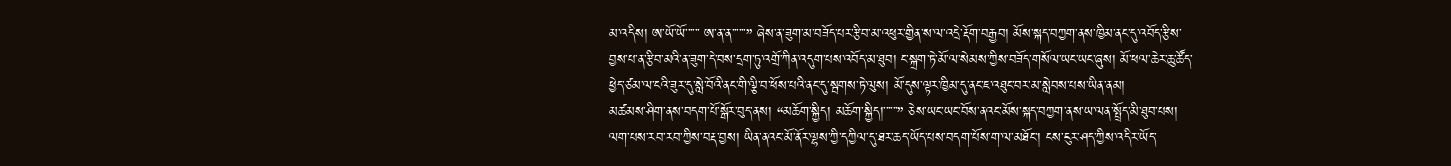མ་འདིས། ཨ་ཡོ་ཡོ་་་་་་ ཨ་ན་ན་་་་་་” ཞེས་ན་ཟུག་མ་བཟོད་པར་རྩིབ་མ་འཕུར་གྱིན་ས་ལ་འདྲེ་རྡོག་བརྒྱབ། མོས་སྐད་བཀྱག་ནས་ཁྱིམ་ནང་དུ་འབོད་རྩིས་བྱས་པ་ན་རྩིབ་མའི་ན་ཟུག་དེ་བས་དྲག་ཏུ་འགྲོ་ཀིན་འདུག་པས་འབོད་མ་ཐུབ། ང་སྐྲག་ཏེ་མོ་ལ་སེམས་ཀྱིས་བཟོད་གསོལ་ཡང་ཡང་ཞུས། མོ་ཕལ་ཆེར་ཆུ་ཚོད་ཕྱེད་ཙམ་ལ་ངའི་ཟུར་དུ་སླེ་བོའི་ནང་གི་ལྕི་བ་ཕོས་པའི་ནང་དུ་སྦགས་ཏེ་ལུས། མོ་དུས་ལྟར་ཁྱིམ་དུ་ནང་ཇ་འཐུང་བར་མ་སླེབས་པས་ཡིན་ནམ།
མཚམས་ཤིག་ནས་བདག་པོ་སྒོར་བུད་ནས། “མཆོག་སྐྱིད། མཆོག་སྐྱིད།་་་་་་” ཅེས་ཡང་ཡང་བོས་ནའང་མོས་སྐད་བཀྱག་ནས་ཡ་ལན་སྤྲོད་མི་ཐུབ་པས། ལག་པས་རབ་རབ་ཀྱིས་བརྡ་བྱས། ཡིན་ནའང་མོ་ནོར་ལྷས་ཀྱི་དཀྱིལ་དུ་ཐར་ཆད་ཡོད་པས་བདག་པོས་ག་ལ་མཐོང་། ངས་ངུར་ཤད་ཀྱིས་འདིར་ཡོད་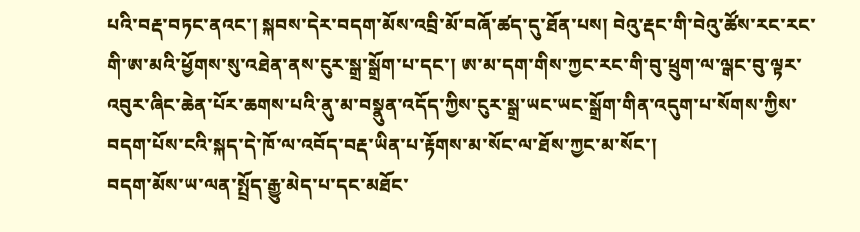པའི་བརྡ་བཏང་ནའང་། སྐབས་དེར་བདག་མོས་འབྲི་མོ་བཞོ་ཚད་དུ་ཐོན་པས། བེའུ་རྡང་གི་བེའུ་ཚོས་རང་རང་གི་ཨ་མའི་ཕྱོགས་སུ་འཐེན་ནས་ངུར་སྒྲ་སྒྲོག་པ་དང་། ཨ་མ་དག་གིས་ཀྱང་རང་གི་བུ་ཕྲུག་ལ་ལྒང་བུ་ལྟར་འབུར་ཞིང་ཆེན་པོར་ཆགས་པའི་ནུ་མ་བསྣུན་འདོད་ཀྱིས་ངུར་སྒྲ་ཡང་ཡང་སྒྲོག་གིན་འདུག་པ་སོགས་ཀྱིས་བདག་པོས་ངའི་སྐད་དེ་ཁོ་ལ་འབོད་བརྡ་ཡིན་པ་རྟོགས་མ་སོང་ལ་ཐོས་ཀྱང་མ་སོང་།
བདག་མོས་ཡ་ལན་སྤྲོད་རྒྱུ་མེད་པ་དང་མཐོང་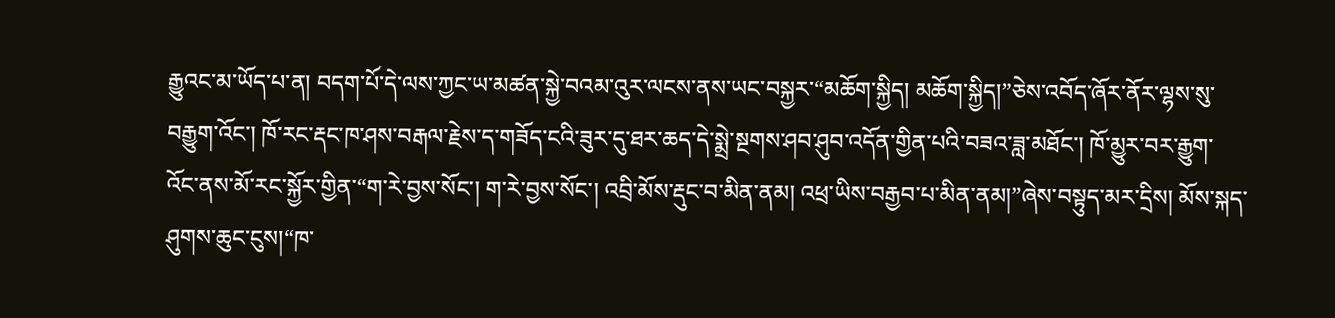རྒྱུའང་མ་ཡོད་པ་ན། བདག་པོ་དེ་ལས་ཀྱང་ཡ་མཚན་སྐྱེ་བའམ་འུར་ལངས་ནས་ཡང་བསྐྱར་“མཆོག་སྐྱིད། མཆོག་སྐྱིད།”ཅེས་འབོད་ཞོར་ནོར་ལྷས་སུ་བརྒྱུག་འོང་། ཁོ་རང་རྡང་ཁ་ཤས་བརྒལ་རྗེས་ད་གཟོད་ངའི་ཟུར་དུ་ཐར་ཆད་དེ་སྨྲེ་སྔགས་ཤབ་ཤུབ་འདོན་གྱིན་པའི་བཟའ་ཟླ་མཐོང་། ཁོ་མྱུར་བར་རྒྱུག་འོང་ནས་མོ་རང་སྐྱོར་གྱིན་“ག་རེ་བྱས་སོང་། ག་རེ་བྱས་སོང་། འབྲི་མོས་རྡུང་བ་མིན་ནམ། འཕྲ་ཡིས་བརྒྱབ་པ་མིན་ནམ།”ཞེས་བསྟུད་མར་དྲིས། མོས་སྐད་ཤུགས་ཆུང་ངུས།“ཁ་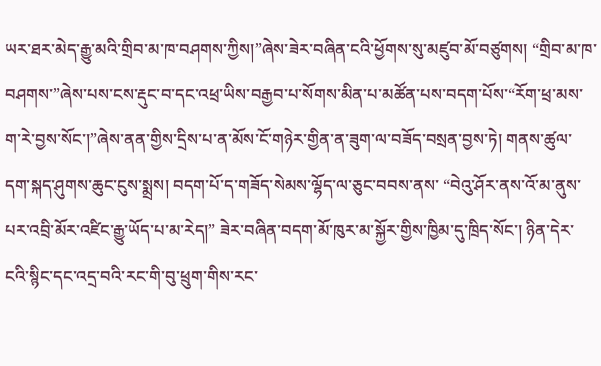ཡར་ཐར་མེད་རྒྱུ་མའི་གྲིབ་མ་ཁ་བཤགས་ཀྱིས།”ཞེས་ཟེར་བཞིན་ངའི་ཕྱོགས་སུ་མཛུབ་མོ་བཙུགས། “གྲིབ་མ་ཁ་བཤགས་”ཞེས་པས་ངས་རྡུང་བ་དང་འཕྲ་ཡིས་བརྒྱབ་པ་སོགས་མིན་པ་མཚོན་པས་བདག་པོས་“རོག་ཕྲ་མས་ག་རེ་བྱས་སོང་།”ཞེས་ནན་གྱིས་དྲིས་པ་ན་མོས་ངོ་གཉེར་གྱིན་ན་ཟུག་ལ་བཟོད་བསྲན་བྱས་ཏེ། གནས་ཚུལ་དག་སྐད་ཤུགས་ཆུང་ངུས་སྨྲས། བདག་པོ་ད་གཟོད་སེམས་ལྷོད་ལ་ཅུང་བབས་ནས་ “བེའུ་ཤོར་ནས་འོ་མ་ནུས་པར་འབྲི་མོར་འཛིང་རྒྱུ་ཡོད་པ་མ་རེད།” ཟེར་བཞིན་བདག་མོ་ཁུར་མ་སྐྱོར་གྱིས་ཁྱིམ་དུ་ཁྲིད་སོང་། ཉིན་དེར་ངའི་སྙིང་དང་འདྲ་བའི་རང་གི་བུ་ཕྲུག་གིས་རང་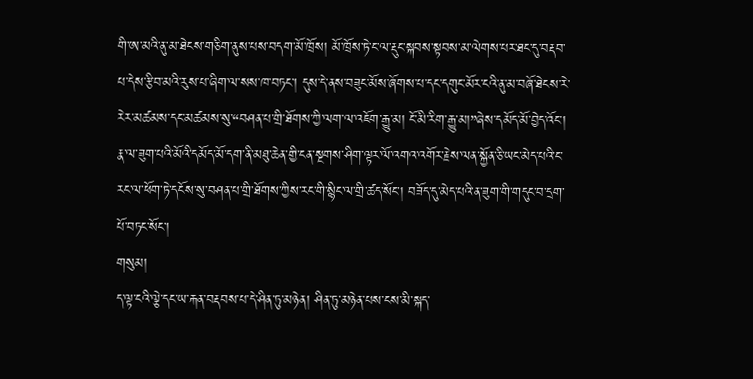གི་ཨ་མའི་ནུ་མ་ཐེངས་གཅིག་ནུས་པས་བདག་མོ་ཁྲོས། མོ་ཁྲོས་ཏེ་ང་ལ་རྡུང་སྐབས་སྟབས་མ་ལེགས་པར་ཐང་དུ་བརྡབ་པ་དེས་རྩིབ་མའི་རུས་པ་ཞིག་ལ་སས་ཁ་བཏང་། དུས་དེ་ནས་བཟུང་མོས་ཞོགས་པ་དང་དགུང་མོར་ངའི་ནུ་མ་བཞོ་ཐེངས་རེ་རེར་མཚམས་དང་མཚམས་སུ་“བཤན་པ་གྲི་ཐོགས་ཀྱི་ལག་ལ་འཇོག་རྒྱུ་མ། ངོ་མི་རིག་རྒྱུ་མ།”ཞེས་དམོད་མོ་བྱེད་འོང་། རྣ་ལ་ཟུག་པའི་མོའི་དམོད་མོ་དག་ནི་མཐུ་ཆེན་གྱི་ངན་སྔགས་ཤིག་ལྟར་ལོ་འགའ་འགོར་རྗེས་ལན་སྐྱོན་ཅི་ཡང་མེད་པའི་ང་རང་ལ་ཕོག་ཏེ་དངོས་སུ་བཤན་པ་གྲི་ཐོགས་ཀྱིས་རང་གི་སྙིང་ལ་གྲི་ཚད་སོང་། བཟོད་དུ་མེད་པའི་ན་ཟུག་གི་གདུང་བ་དྲག་པོ་བཏང་སོང་།
གསུམ།
ད་ལྟ་ངའི་ལྕེ་དང་ཡ་རྐན་བརྡབས་པ་དེ་ཤིན་ཏུ་མཉེན། ཤིན་ཏུ་མཉེན་པས་ངས་མི་སྐད་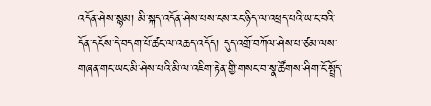འདོན་ཤེས་སྙམ། མི་སྐད་འདོན་ཤེས་པས་ངས་རང་ཉིད་ལ་འཕྲད་པའི་ཡ་ང་བའི་དོན་དངོས་དེ་བདག་པོ་ཚང་ལ་འཆད་འདོད། དུད་འགྲོ་བཀོལ་ཤེས་པ་ཙམ་ལས་གཞན་གང་ཡང་མི་ཤེས་པའི་མི་ལ་འཇིག་རྟེན་གྱི་གསང་བ་སྣ་ཚོགས་ཤིག་ངོ་སྤྲོད་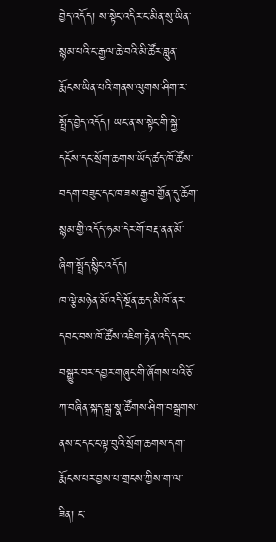བྱེད་འདོད། ས་སྟེང་འདིར་ང་མིན་སུ་ཡིན་སྙམ་པའི་ང་རྒྱལ་ཆེ་བའི་མི་ཚོར་བླུན་རྨོངས་ཡིན་པའི་གནས་ལུགས་ཤིག་ར་སྤྲོད་བྱེད་འདོད། ཡང་ན་ས་སྟེང་གི་སྐྱེ་དངོས་དང་སྲོག་ཆགས་ཡོད་ཚད་ཁོ་ཚོས་བདག་བཟུང་དང་ཁ་ཟས་རྒྱབ་གྱོན་དུ་ཆོག་སྙམ་གྱི་འདོད་ཧམ་དེར་གོ་བརྡ་ནན་མོ་ཞིག་སྤྲོད་སྙིང་འདོད།
ཁ་ལྕེ་མཉེན་མོ་འདི་སྔོན་ཆད་མི་ཁོ་ནར་དབང་བས་ཁོ་ཚོས་འཇིག་རྟེན་འདི་དབང་བསྒྱུར་བར་དབྱར་གཞུང་གི་ཞོགས་པའི་ཅོ་ཀ་བཞིན་སྐད་སྒྲ་སྣ་ཚོགས་ཤིག་བསྒྲགས་ནས་ང་དང་ང་ལྟ་བུའི་སྲོག་ཆགས་དག་རྨོངས་པར་བྱས་པ་གྲངས་ཀྱིས་ག་ལ་ཟིན། ང་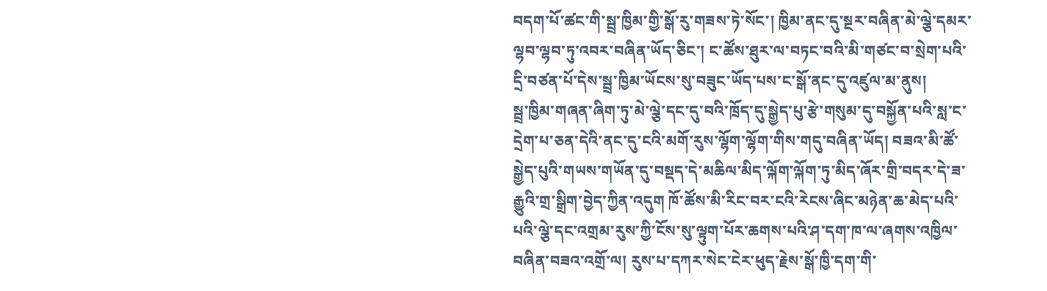བདག་པོ་ཚང་གི་སྦྲ་ཁྱིམ་གྱི་སྒོ་རུ་གཟས་ཏེ་སོང་། ཁྱིམ་ནང་དུ་སྔར་བཞིན་མེ་ལྕེ་དམར་ལྷབ་ལྷབ་ཏུ་འབར་བཞིན་ཡོད་ཅིང་། ང་ཚོས་ཐུར་ལ་བཏང་བའི་མི་གཙང་བ་སྲེག་པའི་དྲི་བཙན་པོ་དེས་སྦྲ་ཁྱིམ་ཡོངས་སུ་བཟུང་ཡོད་པས་ང་སྒོ་ནང་དུ་འཛུལ་མ་ནུས།
སྦྲ་ཁྱིམ་གཞན་ཞིག་ཏུ་མེ་ལྕེ་དང་དུ་བའི་ཁྲོད་དུ་སྒྱེད་པུ་རྩེ་གསུམ་དུ་བསྐྱོན་པའི་སླ་ང་དྲེག་པ་ཅན་དེའི་ནང་དུ་ངའི་མགོ་རུས་ལྷོག་ལྷོག་གིས་གདུ་བཞིན་ཡོད། བཟའ་མི་ཚོ་སྒྱེད་པུའི་གཡས་གཡོན་དུ་བསྡད་དེ་མཆིལ་མིད་ལྐོག་ལྐོག་ཏུ་མིད་ཞོར་གྲི་བདར་དེ་ཟ་རྒྱུའི་གྲ་སྒྲིག་བྱེད་ཀྱིན་འདུག ཁོ་ཚོས་མི་རིང་བར་ངའི་རེངས་ཞིང་མཉེན་ཆ་མེད་པའི་པའི་ལྕེ་དང་འགྲམ་རུས་ཀྱི་ངོས་སུ་ལྟུག་པོར་ཆགས་པའི་ཤ་དག་ཁ་ལ་ཞགས་འཁྱིལ་བཞིན་བཟའ་འགྲོ་ལ། རུས་པ་དཀར་སེང་ངེར་ཕུད་རྗེས་སྒོ་ཁྱི་དག་གི་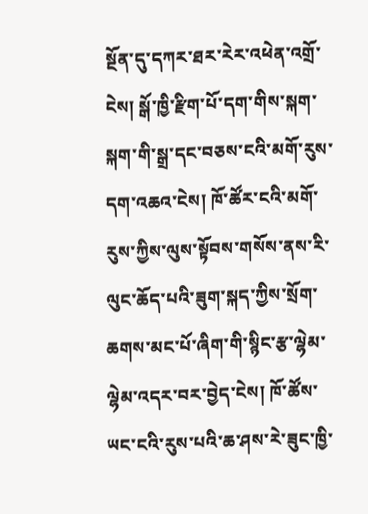སྔོན་དུ་དཀར་ཐར་རེར་འཕེན་འགྲོ་ངེས། སྒོ་ཁྱི་རྫིག་པོ་དག་གིས་སྐག་སྐག་གི་སྒྲ་དང་བཅས་ངའི་མགོ་རུས་དག་འཆའ་ངེས། ཁོ་ཚོར་ངའི་མགོ་རུས་ཀྱིས་ལུས་སྟོབས་གསོས་ནས་རི་ལུང་ཆོད་པའི་ཟུག་སྐད་ཀྱིས་སྲོག་ཆགས་མང་པོ་ཞིག་གི་སྙིང་རྩ་ལྷེམ་ལྷེམ་འདར་བར་བྱེད་ངེས། ཁོ་ཚོས་ཡང་ངའི་རུས་པའི་ཆ་ཤས་རེ་ཟུང་ཁྱི་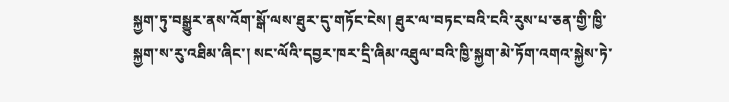སྐྱག་ཏུ་བསྒྱུར་ནས་འོག་སྒོ་ལས་ཐུར་དུ་གཏོང་ངེས། ཐུར་ལ་བཏང་བའི་ངའི་རུས་པ་ཅན་གྱི་ཁྱི་སྐྱག་ས་རུ་འཐིམ་ཞིང་། སང་ལོའི་དབྱར་ཁར་དྲི་ཞིམ་འཐུལ་བའི་ཁྱི་སྐྱག་མེ་ཏོག་འགའ་སྐྱེས་ཏེ་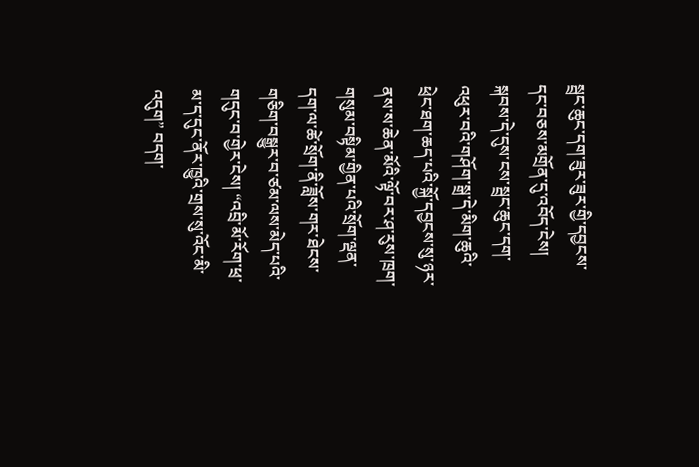སྦྲང་ཆུང་དག་ཟུར་ཟུར་གྱི་དབྱངས་དང་བཅས་མགྲོན་དུ་འབོད་ངེས།
སྐབས་དེ་དུས་ངས་སྦྲང་ཆུང་དག་འཕུར་བའི་གཤོག་སྒྲ་དེ་མིག་ཆུའི་ཕྲེང་ཐག་ཆད་པའི་སྐྱོ་དབྱངས་སུ་ཉར་ནས་ས་ཆེན་མོའི་ལྟོ་བར་ཤ་རུས་ཁྲག་གསུམ་བསྟིམ་གྱིན་པའི་སྲོག་ལྡན་དག་ལ་ཚེ་སྲོག་ནི་ཟློས་གར་ཐེངས་གཅིག་བསྒྱུར་བ་ཙམ་ལས་མེད་པའི་གདུང་བ་གྱེར་ངེས། “འབྲི་མོ་རོག་ཕྲ་མ་ད་དུང་ནོར་ཁྱུའི་གྲས་སུ་འོང་མི་འདུག” བདག་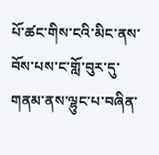པོ་ཚང་གིས་ངའི་མིང་ནས་བོས་པས་ང་གློ་བུར་དུ་གནམ་ནས་ལྷུང་པ་བཞིན་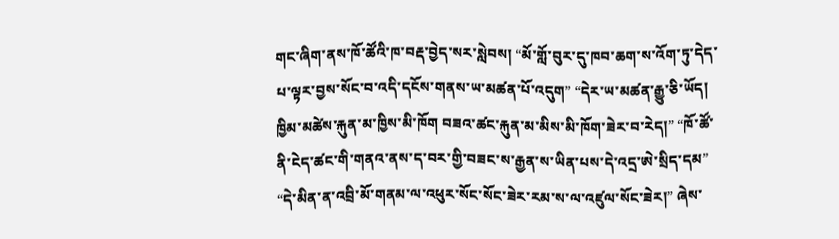གང་ཞིག་ནས་ཁོ་ཚོའི་ཁ་བརྡ་བྱེད་སར་སླེབས། “མོ་གློ་བུར་དུ་ཁབ་ཆག་ས་འོག་ཏུ་དེད་པ་ལྟར་བྱས་སོང་བ་འདི་དངོས་གནས་ཡ་མཚན་པོ་འདུག” “དེར་ཡ་མཚན་རྒྱུ་ཅི་ཡོད། ཁྱིམ་མཚེས་རྐུན་མ་ཁྱིས་མི་ཁོག བཟའ་ཚང་རྐུན་མ་མིས་མི་ཁོག་ཟེར་བ་རེད།” “ཁོ་ཚོ་ནི་ངེད་ཚང་གི་གནའ་ནས་ད་བར་གྱི་བཟང་ས་རྒྱན་ས་ཡིན་པས་དེ་འདྲ་ཨེ་སྲིད་དམ” “དེ་མིན་ན་འབྲི་མོ་གནམ་ལ་འཕུར་སོང་སོང་ཟེར་རམ་ས་ལ་འཛུལ་སོང་ཟེར།” ཞེས་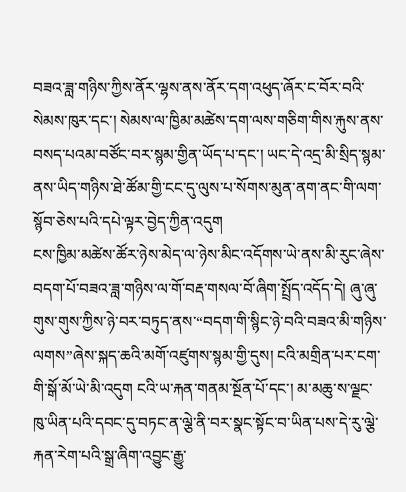བཟའ་ཟླ་གཉིས་ཀྱིས་ནོར་ལྷས་ནས་ནོར་དག་འཕུད་ཞོར་ང་བོར་བའི་སེམས་ཁུར་དང་། སེམས་ལ་ཁྱིམ་མཚེས་དག་ལས་གཅིག་གིས་རྐུས་ནས་བསད་པའམ་བཙོང་བར་སྙམ་གྱིན་ཡོད་པ་དང་། ཡང་དེ་འདྲ་མི་སྲིད་སྙམ་ནས་ཡིད་གཉིས་ཐེ་ཚོམ་གྱི་ངང་དུ་ལུས་པ་སོགས་མུན་ནག་ནང་གི་ལག་སྙོབ་ཅེས་པའི་དཔེ་ལྟར་བྱེད་ཀྱིན་འདུག
ངས་ཁྱིམ་མཚེས་ཚོར་ཉེས་མེད་ལ་ཉེས་མིང་འདོགས་ཡེ་ནས་མི་རུང་ཞེས་བདག་པོ་བཟའ་ཟླ་གཉིས་ལ་གོ་བརྡ་གསལ་བོ་ཞིག་སྤྲོད་འདོད་དེ། ཞུ་ཞུ་གུས་གུས་ཀྱིས་ཉེ་བར་བཏུད་ནས་“བདག་གི་སྙིང་ཉེ་བའི་བཟའ་མི་གཉིས་ལགས”ཞེས་སྐད་ཆའི་མགོ་འཛུགས་སྙམ་གྱི་དུས། ངའི་མགྲིན་པར་ངག་གི་སྒོ་མོ་ཡེ་མི་འདུག ངའི་ཡ་རྐན་གནམ་སྔོན་པོ་དང་། མ་མཆུ་ས་ལྗང་ཁུ་ཡིན་པའི་དབང་དུ་བཏང་ན་ལྕེ་ནི་བར་སྣང་སྟོང་བ་ཡིན་པས་དེ་རུ་ལྕེ་རྐན་རེག་པའི་སྒྲ་ཞིག་འབྱུང་རྒྱུ་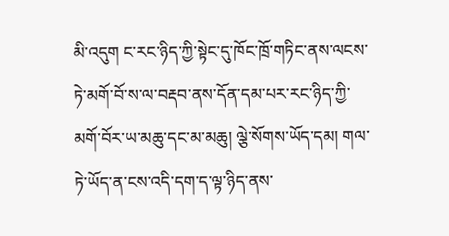མི་འདུག ང་རང་ཉིད་ཀྱི་སྟེང་དུ་ཁོང་ཁྲོ་གཏིང་ནས་ལངས་ཏེ་མགོ་བོ་ས་ལ་བརྡབ་ནས་དོན་དམ་པར་རང་ཉིད་ཀྱི་མགོ་བོར་ཡ་མཆུ་དང་མ་མཆུ། ལྕེ་སོགས་ཡོད་དམ། གལ་ཏེ་ཡོད་ན་ངས་འདི་དག་ད་ལྟ་ཉིད་ནས་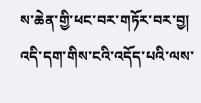ས་ཆེན་གྱི་ཕང་བར་གཏོར་བར་བྱ། འདི་དག་གིས་ངའི་འདོད་པའི་ལས་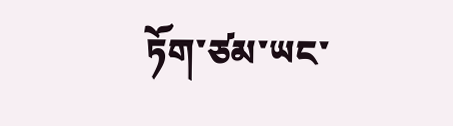ཏོག་ཙམ་ཡང་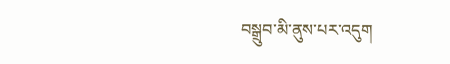བསྒྲུབ་མི་ནུས་པར་འདུག